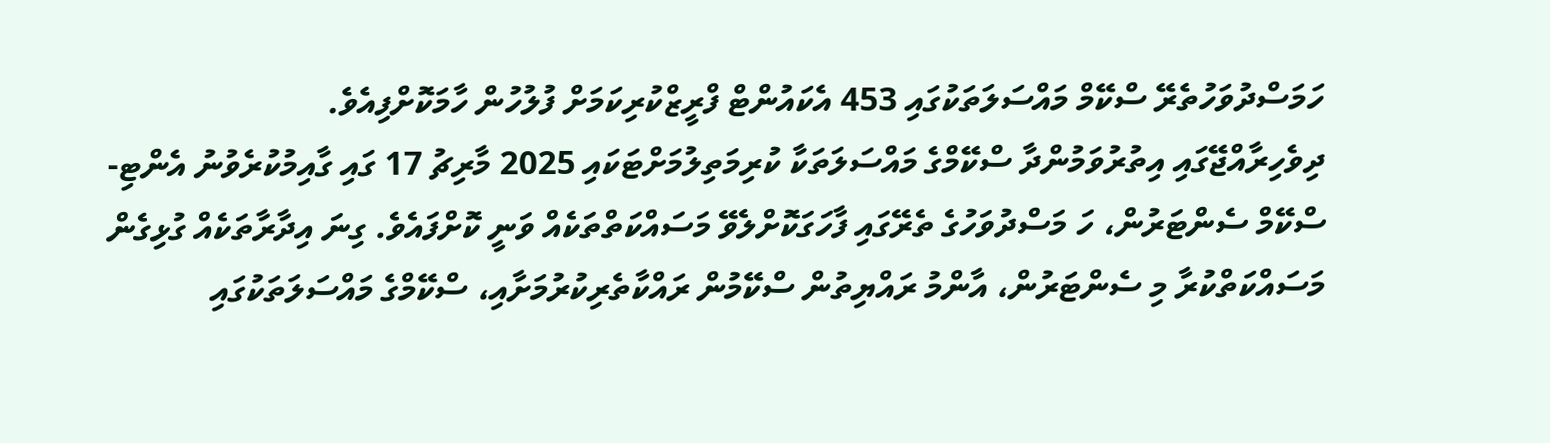ހަމަސްދުވަހުތެރޭ ސްކޭމް މައްސަލަތަކުގައި 453 އެކައުންޓް ފްރީޒްކުރިކަމަށް ފުލުހުން ހާމަކޮށްފިއެވެ.
ދިވެހިރާއްޖޭގައި އިތުރުވަމުންދާ ސްކޭމްގެ މައްސަލަތަކާ ކުރިމަތިލުމަށްޓަކައި 2025 މާރިޗު 17 ގައި ގާއިމުކުރެވުނު އެންޓި-ސްކޭމް ސެންޓަރުން، ހަ މަސްދުވަހުގެ ތެރޭގައި ފާހަގަކޮށްލެވޭ މަސައްކަތްތަކެއް ވަނީ ކޮށްފައެވެ. ގިނަ އިދާރާތަކެއް ގުޅިގެން މަސައްކަތްކުރާ މި ސެންޓަރުން، އާންމު ރައްޔިތުން ސްކޭމުން ރައްކާތެރިކުރުމަށާއި، ސްކޭމްގެ މައްސަލަތަކުގައި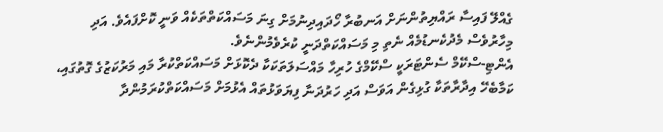ގެއްލޭ ފައިސާ ރައްޔިތުންނަށް އަނބުރާ ހޯދައިދިނުމަށް ގިނަ މަސައްކަތްތަކެއް ވަނީ ކޮށްފައެވެ. އަދި މިހާރުވެސް މެދުކެނޑުމެއް ނެތި މި މަސައްކަތްދަނީ ކުރެވެމުންނެވެ.
އެންޓި-ސްކޭމް ސެންޓަރަކީ ސްކޭމްގެ ހުރިހާ މައްސަލަތަކަކާ ދެކޮޅަށް މަސައްކަތްކުރާ މައި މަރުކަޒުގެ ގޮތުގައި، ކަމާބެހޭ އިދާރާތަކާ ގުޅިގެން އަވަސް އަދި ހަރުދަނާ ފިޔަވަޅުތައް އެޅުމަށް މަސައްކަތްކުރަމުންދާ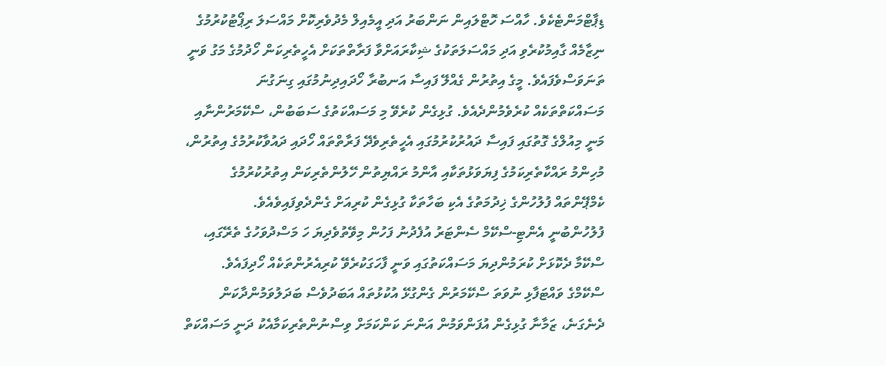ޑިޕާޓްމަންޓެކެވެ. ހާއްސަ ހޮޓްލައިން ނަންބަރު އަދި އީމެއިލް މެދުވެރިކޮށް މައްސަލަ ރިޕޯޓުކުރުމުގެ ނިޒާމެއް ގާއިމުކުރެވި އަދި މައްސަލަތަކުގެ ޝިކާރައަށްވާ ފަރާތްތަކަށް އެހީތެރިކަން ހޯދުމުގެ މަގު ވަނީ ތަނަވަސްވެފައެވެ. މީގެ އިތުރުން ގެއްލޭ ފައިސާ އަނބުރާ ހޯދައިދިނުމުގައި ގިނަގުނަ މަސައްކަތްތަކެއް ކުރެވެމުންދެއެވެ. ގުޅިގެން ކުރެވޭ މި މަސައްކަތުގެ ސަބަބުން، ސްކޭމަރުންނާއި މަނީ މިއުލްގެ ގޮތުގައި ފައިސާ ދައުރުކުރުމުގައި އެހީތެރިވެދޭ ފަރާތްތައް ހޯދައި ދައުވާކުރުމުގެ އިތުރުން، މުހިންމު ރައްކާތެރިކަމުގެ ފިޔަވަޅުތަކާއި އާންމު ރައްޔިތުން ހޭލުންތެރިކަން އިތުރުކުރުމުގެ ކެމްޕޭންތައް ފުލުހުންގެ ޚިދުމަތުގެ އެކި ބަހާތަކާ ގުޅިގެން ކުރިއަށް ގެންދެވިފައިވެއެވެ.
ފުލުހުންބުނީ އެންޓި-ސްކޭމް ސެންޓަރު އުފެދުނު ފަހުން މިވޭތުވެދިޔަ ހަ މަސްދުވަހުގެ ތެރޭގައި، ސްކޭމާ ދެކޮޅަށް ކުރަމުންދިޔަ މަސައްކަތުގައި ވަނީ ފާހަގަކުރެވޭ ކުރިއެރުންތަކެއް ހޯދިފައެވެ. ސްކޭމްގެ ވައްޓަފާޅި ނުވަތަ ސްކޭމަރުން ގެންގުޅޭ އުކުޅުތައް އަބަދުވެސް ބަދަލުވަމުންދާކަން ދެނެގަނެ، ޒަމާނާ ގުޅިގެން އުފަންވަމުން އަންނަ ކަންކަމަށް ވިސްނުންތެރިކަމާއެކު ދަނީ މަސައްކަތް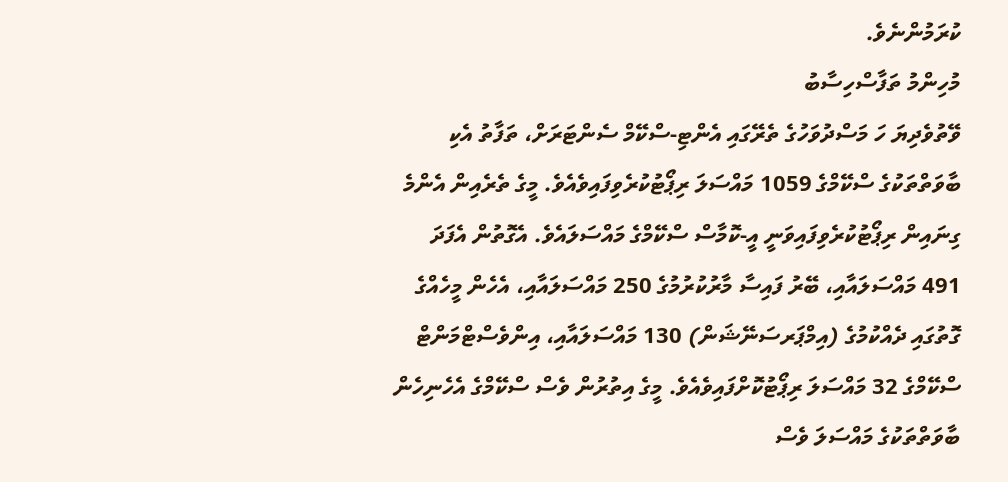ކުރަމުންނެވެ.
މުހިންމު ތަފާސްހިސާބު
ވޭތުވެދިޔަ ހަ މަސްދުވަހުގެ ތެރޭގައި އެންޓި-ސްކޭމް ސެންޓަރަށް، ތަފާތު އެކި ބާވަތްތަކުގެ ސްކޭމްގެ 1059 މައްސަލަ ރިޕޯޓުކުރެވިފައިވެއެވެ. މީގެ ތެރެއިން އެންމެ ގިނައިން ރިޕޯޓުކުރެވިފައިވަނީ އީ-ކޮމާސް ސްކޭމްގެ މައްސަލައެވެ. އެގޮތުން އެފަދަ 491 މައްސަލައާއި، ބޭރު ފައިސާ މާރުކުރުމުގެ 250 މައްސަލައާއި، އެހެން މީހެއްގެ ގޮތުގައި ދެއްކުމުގެ (އިމްޕަރސަނޭޝަން) 130 މައްސަލައާއި، އިންވެސްޓްމަންޓް ސްކޭމްގެ 32 މައްސަލަ ރިޕޯޓުކޮށްފައިވެއެވެ. މީގެ އިތުރުން ވެސް ސްކޭމްގެ އެހެނިހެން ބާވަތްތަކުގެ މައްސަލަ ވެސް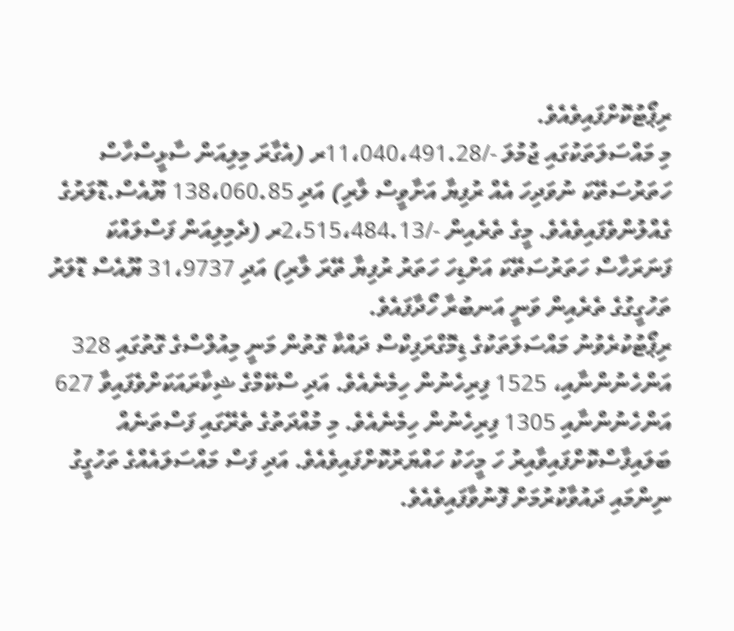ރިޕޯޓުކޮށްފައިވެއެވެ.
މި މައްސަލަތަކުގައި ޖުމުލަ -/11،040،491.28ރ (އެގާރަ މިލިއަން ސާޅީސްހާސް ހަތަރުސަތޭކަ ނުވަދިހަ އެއް ރުފިޔާ އަށާވީސް ލާރި) އަދި 138،060.85 ޔޫއެސް.ޑޮލަރުގެ ގެއްލުންވެފައިވެއެވެ. މީގެ ތެރެއިން -/2،515،484.13ރ (ދެމިލިއަން ފަސްލައްކަ ފަނަރަހާސް ހަތަރުސަތޭކަ އަށްޑިހަ ހަތަރު ރުފިޔާ ތޭރަ ލާރި) އަދި 31،9737 ޔޫއެސް ޑޮލަރު ތަހުގީގުގެ ތެރެއިން ވަނީ އަނބުރާ ހޯދާފައެވެ.
ރިޕޯޓުކުރެވުނު މައްސަލަތަކުގެ ޑިމޮގްރަފިކްސް ދައްކާ ގޮތުން މަނީ މިއުލްސްގެ ގޮތުގައި 328 އަންހެނުންނާއި، 1525 ފިރިހެނުން ހިމެނެއެވެ. އަދި ސްކޭމްގެ ޝިކާރައަކަށްވެފައިވާ 627 އަންހެނުންނާއި 1305 ފިރިހެނުން ހިމެނެއެވެ. މި މުއްދަތުގެ ތެރޭގައި ފަސްތަނެއް ބަލައިފާސްކޮށްފައިވާއިރު ހަ މީހަކު ހައްޔަރުކޮށްފައިވެއެވެ. އަދި ފަސް މައްސަލައެއްގެ ތަހުގީގު ނިންމައި ދައުވާކުރުމަށް ފޮނުވާފައިވެއެވެ.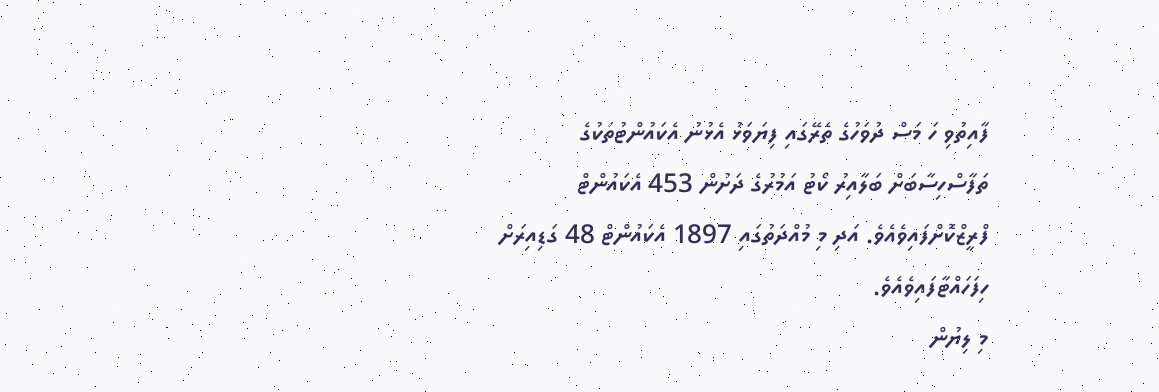ފާއިތުވި ހަ މަސް ދުވަހުގެ ތެރޭގައި ފިޔަވަޅު އެޅުނު އެކައުންޓުތަކުގެ ތަފާސްހިސާބަށް ބަލާއިރު ކޯޓު އަމުރުގެ ދަށުން 453 އެކައުންޓް ފްރީޒްކޮށްފައިވެއެވެ. އަދި މި މުއްދަތުގައި 1897 އެކައުންޓް 48 ގަޑިއިރަށް ހިފަހައްޓާފައިވެއެވެ.
މި ލިޔުން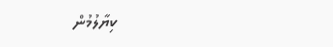ކިޔާލުމުން